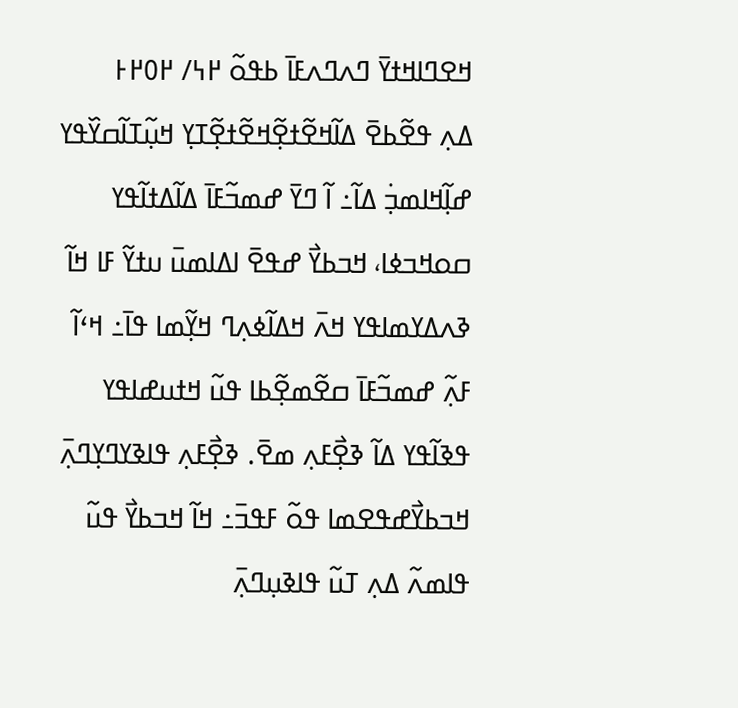ߞߐߣߊߞߙߌ߫ ߣߍߣߍߓߊ߫ ߕߟߋ߬ ߂߆/ ߂߀߂߅
ߡߍ߲ ߟߐ߬ߕߐ߫ ߡߊ߬ߞߐ߬ߙߐ߲߬ߞߐ߬ߙߐ߲߬ߠߌ߲ ߞߎ߲߬ߠߊ߬ߛߌ߰ߟߌ ߝߊ߲߬ߞߊߘߏ߲߭ ߡߊ߬߸ ߊ߬ ߣߌ߫ ߝߘߏ߬ߓߊ߫ ߡߊ߬ߡߙߊ߬ߟߌ ߛߋߞߏߦߊ، ߞߏߕߌ߯ ߝߟߐ߫ ߊߡߊߘߎ߫ ߎߙߌ߬ ߓߊ ߞߊ߬ ߢߍߡߌߘߊߟߌ ߞߍ߫ ߞߡߊ߬ߦߍ߲ߣ ߞߌ߲߬ߘߊ ߟߊ߫߸ ߞߵߊ߬ ߓߍ߲߬ ߝߘߏ߬ߓߊ߫ ߛߐ߬ߘߐ߲߬ߕߊ ߟߎ߬ ߞߙߎߝߊߟߌ ߟߢߊ߬ߟߌ ߡߊ߬ ߢߐ߲߯ߓߍ߲ ߘߐ߫. ߢߐ߲߯ߓߍ߲ ߟߊߢߌߣߌ߲ߣߍ߲߫ ߞߏߕߌ߯ߝߟߐߘߊ ߟߋ߬ ߓߟߏ߫߸ ߞߊ߬ ߞߏߕߌ߯ ߟߎ߬ ߟߊߘߍ߬ ߡߍ߲ ߠߎ߬ ߟߊߢߎ߲ߣߍ߲߫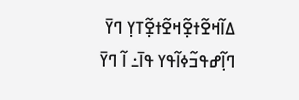ߡߊ߬ߞߐ߬ߙߐ߲߬ߞߐ߬ߙߐ߲߬ߠߌ߲ ߣߌ߫ ߣߊ߲߬ߝߟߏ߬ߦߊ߬ߟߌ ߟߊ߫߸ ߊ߬ ߣߌ߫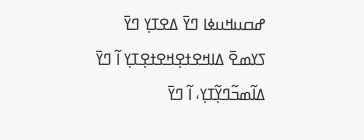ߝߛߎߞߎߦߊ ߣߌ߫ ߡߐߠߌ߲ ߣߌ߫ ߖߌߘߐ߫ ߡߊߞߐߙߐ߲ߞߐߙߐ߲ߠߌ߲ ߊ߬ ߣߌ߫ ߡߊ߬ߘߏ߬ߣߌ߲߬ߠߌ߲، ߊ߬ ߣߌ߫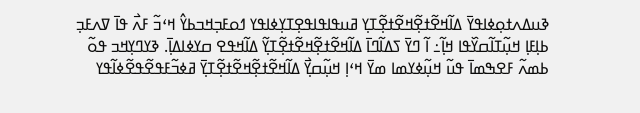ߢߎߡߍߙߋ߲ߦߊߟߌ߫ ߡߊ߬ߞߐ߬ߙߐ߲߬ߞߐ߬ߙߐ߲߬ߠߌ߲ ߥߎߟߊߟߊߟߐ߲ߠߌ߲ߦߊߟߌ ߗߋߓߏ߲ߞߏߕߌ߮ ߞߵߏ߬ ߓߍ߯ ߟߊ߫ ߜߍߓߏ߲ ߕߊ߲ߓߊ߲ ߞߎ߲߬ߠߊ߬ߛߌ߰ߟߊ ߞߊ߲߬߸ ߊ߬ ߣߌ߫ ߖߡߊ߬ߣߊ߫ ߡߊ߬ߞߐ߬ߙߐ߲߬ߞߐ߬ߙߐ߲߬ߠߌ߲߬ ߡߊ߬ߞߟߐ ߛߌߦߊߡߊ߲߫. ߢߌߣߌ߲ߞߏ ߟߋ߬ ߕߘߍ߬ ߓߐߒߘߊ߫ ߟߎ߬ ߞߎ߲߬ߦߌߘߊ ߘߌ߫ ߞߵߊ߲ ߞߎ߲߬ߛߌ߲߯ ߡߊ߬ߞߐ߬ߙߐ߲߬ߞߐ߬ߙߐ߲߬ߠߌ߲߫ ߥߦߏ߬ߓߟߐ߬ߟߐ߬ߦߊ߬ߟߌ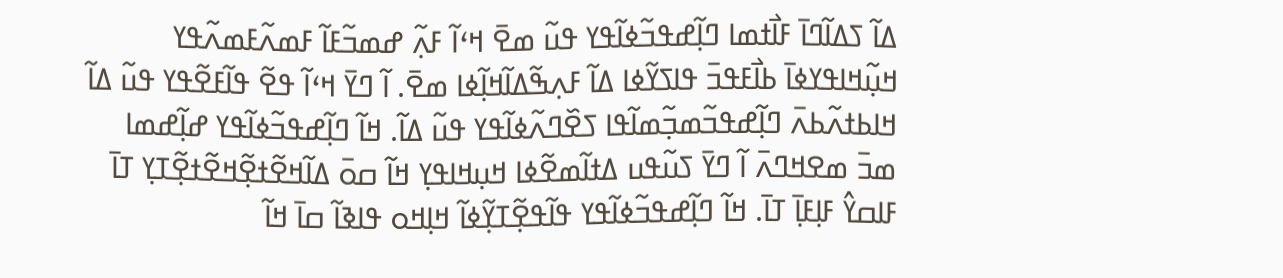ߡߊ߬ ߖߡߊ߬ߣߊ߫ ߓߊ߯ߙߘߊ ߣߊ߲߬ߝߟߏ߬ߦߊ߬ߟߌ ߟߎ߬ ߘߐ߫ ߞߵߊ߬ ߓߍ߲߬ ߝߘߏ߬ߓߊ߬ ߓߘߍ߬ߓߘߍ߬ߟߌ ߞߎ߲߬ߞߊߟߌߦߊ߫ ߕߊ߯ߓߟߏ߫ ߟߊߖߌ߬ߦߊ ߡߊ߬ ߓߍ߲ߒ߬ߡߊ߬ߞߊ߲߬ߦߊ ߘߐ߫. ߊ߬ ߣߌ߫ ߞߵߊ߬ ߟߐ߬ ߟߊ߬ߓߐ߬ߟߌ ߟߎ߬ ߡߊ߬ ߞߊߕߙߍ߬ߕߍ߫ ߣߊ߲߬ߝߟߏ߬ߘߏ߲߬ߘߊ߬ߟߊ ߖߐ߰ߣߍ߬ߦߊ߬ߟߌ ߟߎ߬ ߡߊ߬. ߞߊ߬ ߣߊ߲߬ߝߟߏ߬ߦߊ߬ߟߌ ߝߊ߲߬ߝߘߊ ߘߏ߫ ߘߐߞߣߍ߫ ߊ߬ ߣߌ߫ ߖߎ߬ߟߎ ߡߙߊ߬ߘߐ߬ߦߊ ߞߎ߲ߞߊߟߌ߲ ߞߊ߬ ߛߋ߫ ߡߊ߬ߞߐ߬ߙߐ߲߬ߞߐ߬ߙߐ߲߬ߠߌ߲ ߠߊ߫ ߓߊߛߌ߮ ߓߊ߲ߓߊ߲߫ ߠߊ߫. ߞߊ߬ ߣߊ߲߬ߝߟߏ߬ߦߊ߬ߟߌ ߟߊ߬ߟߐ߲߬ߠߌ߲߬ߦߊ߬ ߞߊ߲ߞߋ ߟߊߢߊ߬ ߛߊ߫ ߞߊ߬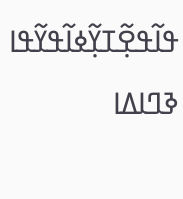ߟߊ߬ߟߐ߲߬ߠߌ߲߬ߦߊ߬ߟߌ߬ߟߊ ߢߣߊߡߊ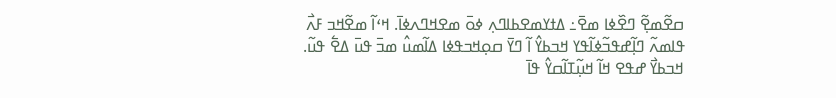ߛߐ߬ߘߐ߲߬ ߣߐ߰ߦߊ ߘߐ߫߸ ߡߙߌߘߐߕߊߣߍ߲ ߦߋ߫ ߘߐߞߣߍߦߊ߫. ߞߵߊ߬ ߘߐ߬ߞߏ ߓߍ߯ ߟߊߘߍ߬ ߣߊ߲߬ߝߟߏ߬ߦߊ߬ߟߌ ߞߏߕߌ߮ ߊ߬ ߣߌ߫ ߛߋ߲ߞߏߟߦߊ ߡߊ߬ߘߎ߮ ߘߏ߫ ߟߎ߫ ߡߐ߱ ߟߎ߬. ߞߏߕߌ߯ ߝߟߐ ߞߊ߬ ߞߎ߲߬ߠߊ߬ߛߌ߮ ߟߊ߫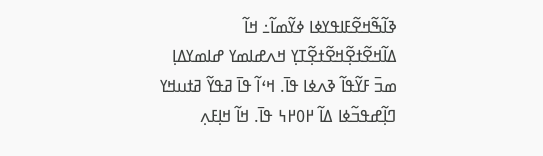ߢߊ߬ߒ߬ߞߐ߬ߓߊߟߌߦߊ ߦߌ߬ߘߊ߬߸ ߞߊ߬ ߡߊ߬ߞߐ߬ߙߐ߲߬ߞߐ߬ߙߐ߲߬ߠߌ߲ ߞߍߝߊߘߌ ߝߊߘߌߡߊ߲ ߘߏ߫ ߓߌ߬ߟߊ߬ ߢߍߦߊ ߟߊ߫. ߞߵߊ߬ ߟߊ߫ ߥߟߌ߬ ߥߙߎߞߌ ߣߊ߲߬ߝߟߏ߬ߦߊ ߡߊ߬ ߂߀߂߆ ߟߊ߫. ߞߊ߬ ߞߊ߲ߓߍ߲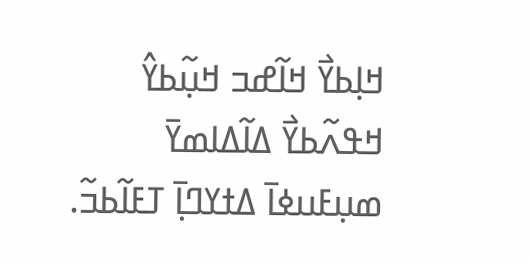ߞߊ߲ߕߌ߯ ߞߊ߬ߝߏ ߞߎ߲߬ߕߌ߮ ߞߟߍ߬ߕߌ߯ ߡߊ߬ߡߊߘߌ߫ ߘߎ߲ߓߎߦߊ߫ ߡߙߌߣߊ߲߫ ߠߓߊ߬ߕߏ߬.